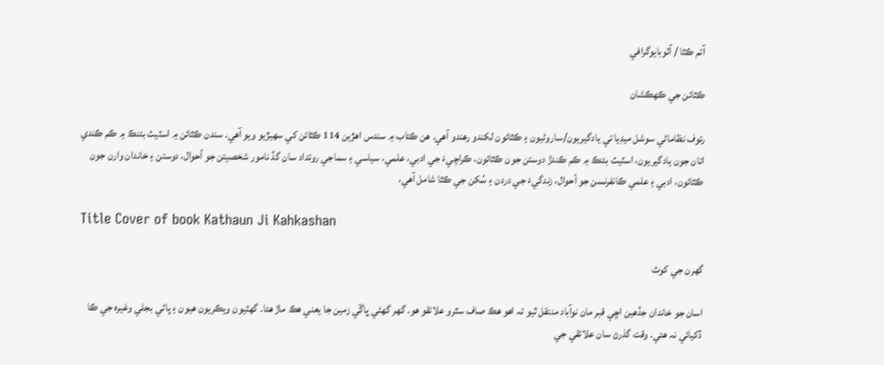آتم ڪٿا / آٽوبايوگرافي

ڪٿائن جي ڪھڪشان

رئوف نظاماڻي سوشل ميڊيا تي يادگيريون/ساروڻيون ۽ ڪٿائون لکندو رھندو آھي. ھن ڪتاب ۾ سندس اھڙين 114 ڪٿائن کي سھيڙيو ويو آھي. سندن ڪٿائن ۾ اسٽيٽ بئنڪ ۾ ڪم ڪندي اتان جون يادگيريون، اسٽيٽ بئنڪ ۾ ڪم ڪندڙ دوستن جون ڪٿائون، ڪراچيءَ جي ادبي، علمي، سياسي ۽ سماجي روئداد سان گڏ نامور شخصيتن جو أحوال، دوستن ۽ خاندان وارن جون ڪٿائون، ادبي ۽ علمي ڪانفرنسن جو أحوال، زندگيءَ جي دردن ۽ سُکن جي ڪٿا شامل آھي،

Title Cover of book Kathaun Ji Kahkashan

گهرن جي کوٽ

اسان جو خاندان جڏهين اڇي قبر مان نوآباد منتقل ٿيو تہ اهو هڪ صاف سٿرو علائقو هو. گهر گهڻي ڀاڱي زمين جا يعني هڪ ماڙ هئا. گهٽيون ويڪريون هيون ۽ پاڻي بجلي وغيرہ جي ڪا ڏکيائي نہ هئي. وقت گذرڻ سان علائقي جي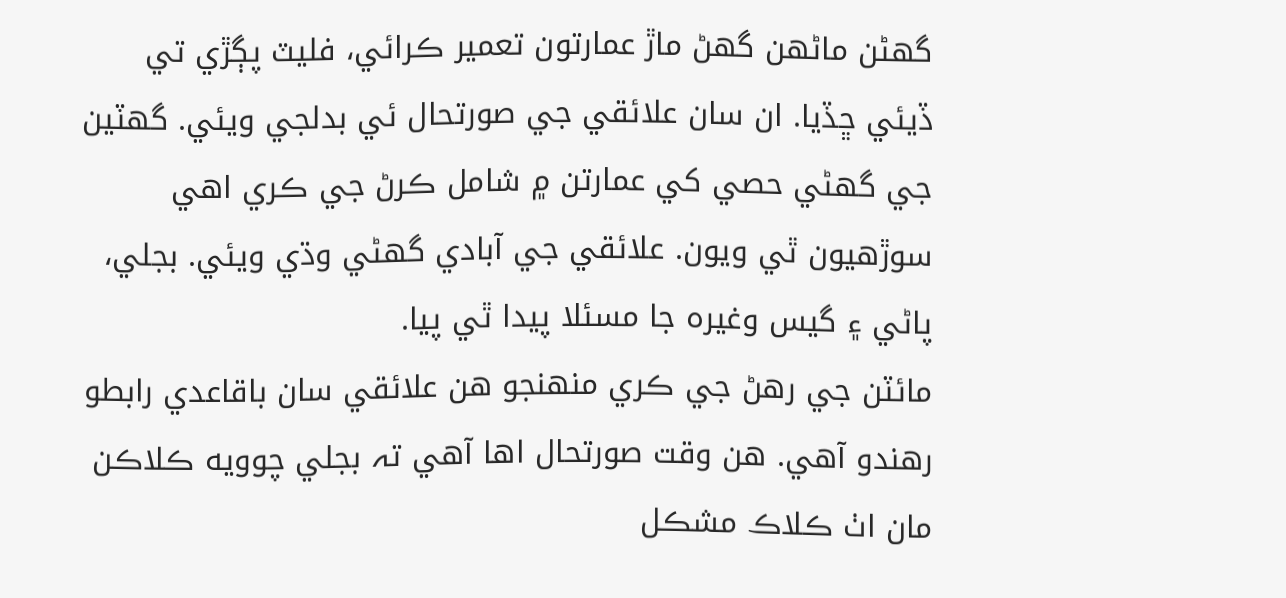گهڻن ماڻھن گهڻ ماڙ عمارتون تعمير ڪرائي، فليٽ پڳڙي تي ڏيئي ڇڏيا. ان سان علائقي جي صورتحال ئي بدلجي ويئي. گهٽين جي گهڻي حصي کي عمارتن ۾ شامل ڪرڻ جي ڪري اهي سوڙهيون ٿي ويون. علائقي جي آبادي گهڻي وڌي ويئي. بجلي، پاڻي ۽ گيس وغيرہ جا مسئلا پيدا ٿي پيا.
مائٽن جي رهڻ جي ڪري منھنجو هن علائقي سان باقاعدي رابطو رهندو آهي. هن وقت صورتحال اها آهي تہ بجلي چوويه ڪلاڪن مان اٺ ڪلاڪ مشڪل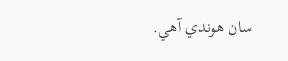سان هوندي آهي.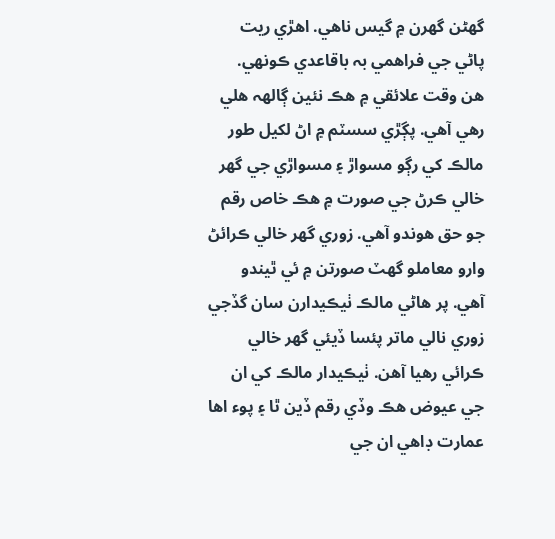گهڻن گهرن ۾ گيس ناهي. اهڙي ريت پاڻي جي فراهمي بہ باقاعدي ڪونھي.
هن وقت علائقي ۾ هڪ نئين ڳالھہ هلي رهي آهي. پڳڙي سسٽم ۾ اڻ لکيل طور مالڪ کي رڳو مسواڙ ۽ مسواڙي جي گهر خالي ڪرڻ جي صورت ۾ هڪ خاص رقم جو حق هوندو آهي. زوري گهر خالي ڪرائڻ وارو معاملو گهٽ صورتن ۾ ئي ٿيندو آهي. پر هاڻي مالڪ ٺيڪيدارن سان گڏجي زوري نالي ماتر پئسا ڏيئي گهر خالي ڪرائي رهيا آهن. ٺيڪيدار مالڪ کي ان جي عيوض هڪ وڏي رقم ڏين ٿا ۽ پوء اها عمارت ڊاهي ان جي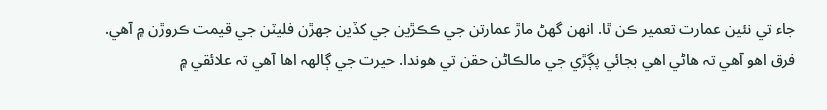جاء تي نئين عمارت تعمير ڪن ٿا. انھن گهڻ ماڙ عمارتن جي ڪڪڙين جي کڏين جھڙن فليٽن جي قيمت ڪروڙن ۾ آهي. فرق اهو آهي تہ هاڻي اهي بجائي پڳڙي جي مالڪاڻن حقن تي هوندا. حيرت جي ڳالھہ اها آهي تہ علائقي ۾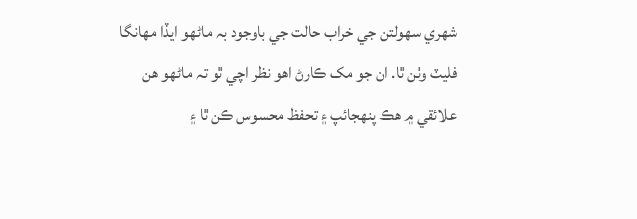شھري سھولتن جي خراب حالت جي باوجود بہ ماڻھو ايڏا مھانگا فليٽ وٺن ٿا. ان جو مک ڪارڻ اهو نظر اچي ٿو تہ ماڻھو هن علائقي ۾ هڪ پنهجائپ ۽ تحفظ محسوس ڪن ٿا ۽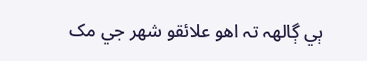ٻي ڳالھہ تہ اهو علائقو شھر جي مک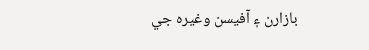بازارن ۽ آفيسن وغيرہ جي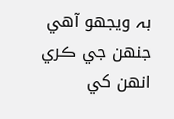بہ ويجهو آهي جنھن جي ڪري انھن کي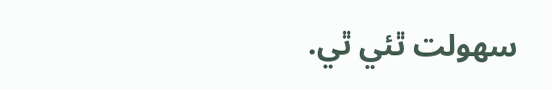سھولت ٿئي ٿي.